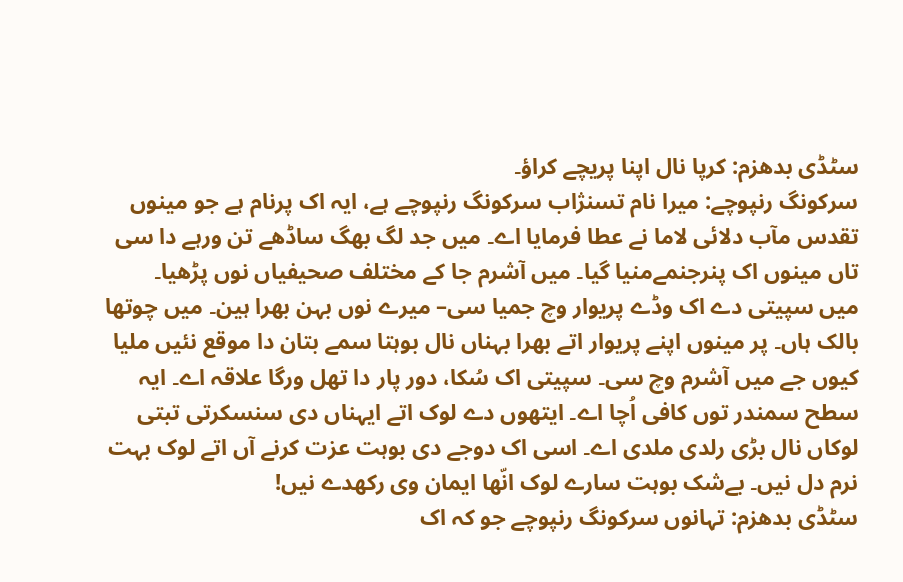سٹڈی بدھزم: کرپا نال اپنا پریچے کراؤ۔
سرکونگ رنپوچے: میرا نام تسنژاب سرکونگ رنپوچے ہے، ایہ اک پرنام ہے جو مینوں تقدس مآب دلائی لاما نے عطا فرمایا اے۔ میں جد لگ بھگ ساڈھے تن ورہے دا سی تاں مینوں اک پنرجنمےمنیا گیا۔ میں آشرم جا کے مختلف صحیفیاں نوں پڑھیا۔
میں سپیتی دے اک وڈے پریوار وچ جمیا سی– میرے نوں بہن بھرا ہین۔ میں چوتھا بالک ہاں۔ پر مینوں اپنے پریوار اتے بھرا بہناں نال بوہتا سمے بتان دا موقع نئیں ملیا کیوں جے میں آشرم وچ سی۔ سپیتی اک سُکا، دور پار دا تھل ورگا علاقہ اے۔ ایہ سطح سمندر توں کافی اُچا اے۔ ایتھوں دے لوک اتے ایہناں دی سنسکرتی تبتی لوکاں نال بڑی رلدی ملدی اے۔ اسی اک دوجے دی بوہت عزت کرنے آں اتے لوک بہت نرم دل نیں۔ بےشک بوہت سارے لوک انّھا ایمان وی رکھدے نیں!
سٹڈی بدھزم: تہانوں سرکونگ رنپوچے جو کہ اک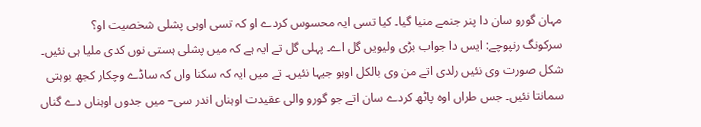مہان گورو سان دا پنر جنمے منیا گیا۔ کیا تسی ایہ محسوس کردے او کہ تسی اوہی پشلی شخصیت او؟
سرکونگ رنپوچے: ایس دا جواب بڑی ولیویں گل اے۔ پہلی گل تے ایہ ہے کہ میں پشلی ہستی نوں کدی ملیا ہی نئیں۔ شکل صورت وی نئیں رلدی اتے من وی بالکل اوہو جیہا نئیں۔ تے میں ایہ کہ سکنا واں کہ ساڈے وچکار کجھ بوہتی سمانتا نئیں۔ جس طراں اوہ پاٹھ کردے سان اتے جو گورو والی عقیدت اوہناں اندر سی– میں جدوں اوہناں دے گناں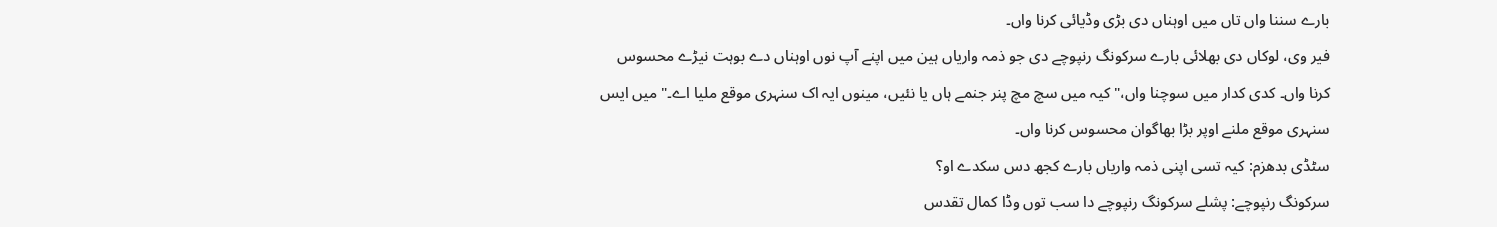بارے سننا واں تاں میں اوہناں دی بڑی وڈیائی کرنا واں۔
فیر وی، لوکاں دی بھلائی بارے سرکونگ رنپوچے دی جو ذمہ واریاں ہین میں اپنے آپ نوں اوہناں دے بوہت نیڑے محسوس کرنا واں۔ کدی کدار میں سوچنا واں،" کیہ میں سچ مچ پنر جنمے ہاں یا نئیں، مینوں ایہ اک سنہری موقع ملیا اے۔" میں ایس سنہری موقع ملنے اوپر بڑا بھاگوان محسوس کرنا واں۔
سٹڈی بدھزم: کیہ تسی اپنی ذمہ واریاں بارے کجھ دس سکدے او؟
سرکونگ رنپوچے: پشلے سرکونگ رنپوچے دا سب توں وڈا کمال تقدس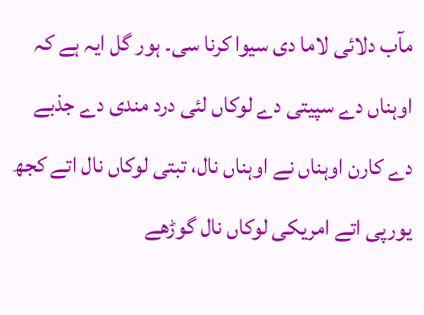مآب دلائی لاما دی سیوا کرنا سی۔ ہور گل ایہ ہے کہ اوہناں دے سپیتی دے لوکاں لئی درد مندی دے جذبے دے کارن اوہناں نے اوہناں نال، تبتی لوکاں نال اتے کجھ یورپی اتے امریکی لوکاں نال گوڑھے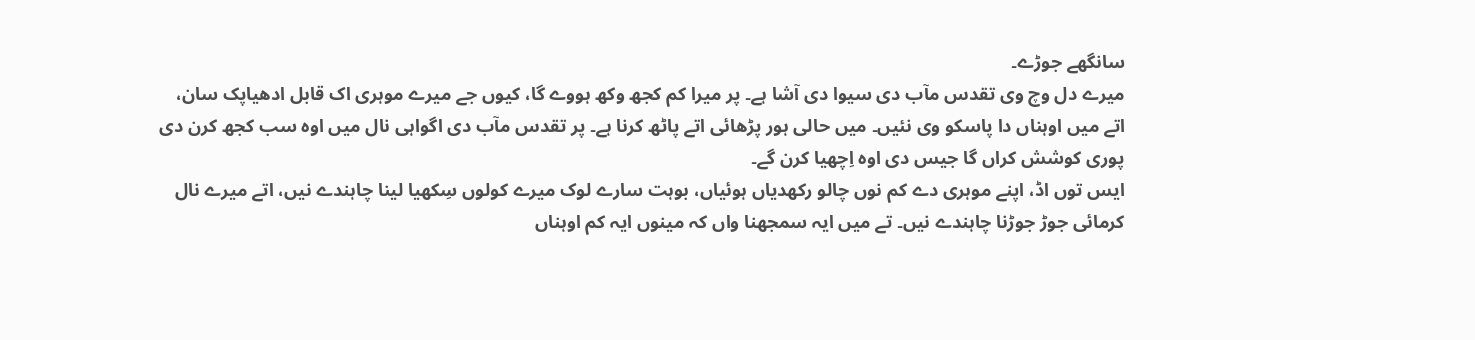سانگھے جوڑے۔
میرے دل وچ وی تقدس مآب دی سیوا دی آشا ہے۔ پر میرا کم کجھ وکھ ہووے گا، کیوں جے میرے موہری اک قابل ادھیاپک سان، اتے میں اوہناں دا پاسکو وی نئیں۔ میں حالی ہور پڑھائی اتے پاٹھ کرنا ہے۔ پر تقدس مآب دی اگواہی نال میں اوہ سب کجھ کرن دی پوری کوشش کراں گا جیس دی اوہ اِچھیا کرن گے۔
ایس توں اڈ، اپنے موہری دے کم نوں چالو رکھدیاں ہوئیاں، بوہت سارے لوک میرے کولوں سِکھیا لینا چاہندے نیں، اتے میرے نال کرمائی جوڑ جوڑنا چاہندے نیں۔ تے میں ایہ سمجھنا واں کہ مینوں ایہ کم اوہناں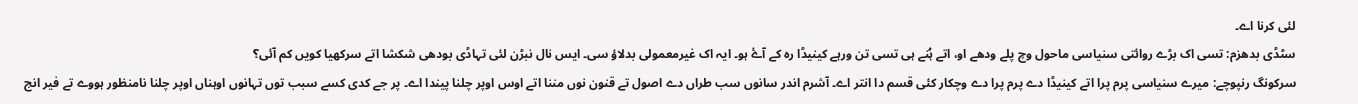لئی کرنا اے۔
سٹڈی بدھزم: تسی اک بڑے روائتی سنیاسی ماحول وچ پلے ودھے او، اتے ہُنے ہی تسی تن ورہے کینیڈا رہ کے آۓ ہو۔ ایہ اک غیرمعمولی بدلاؤ سی۔ ایس نال نبڑن لئی تہاڈی بودھی شکشا اتے سرکھیا کویں کم آئی؟
سرکونگ رنپوچے: میرے سنیاسی پرم پرا اتے کینیڈا دے پرم پرا دے وچکار کئی قسم دا انتر اے۔ آشرم اندر سانوں سب طراں دے اصول تے قنون نوں مننا اتے اوس اوپر چلنا پیندا اے۔ پر جے کدی کسے سبب توں تہانوں اوہناں اوپر چلنا نامنظور ہووے تے فیر انج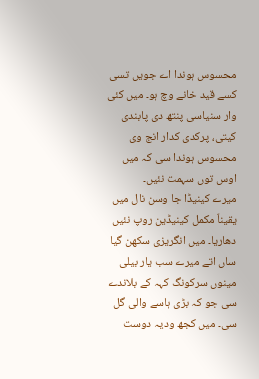محسوس ہوندا اے جویں تسی کسے قید خانے وچ ہو۔ میں کئی وار سنیاسی پنتھ دی پابندی کیتی، پرکدی کدار انج وی محسوس ہوندا سی کہ میں اوس توں سہمت نئیں۔
میرے کینیڈا جا وسن نال میں یقیناّ مکمل کینیڈین روپ نئیں دھاریا۔ میں انگریزی سکھن گیا ساں اتے میرے سب یار بیلی مینوں سرکونگ کہہ کے بلاندے سی جو کہ بڑی ہاسے والی گل سی۔ میں کجھ ودیہ دوست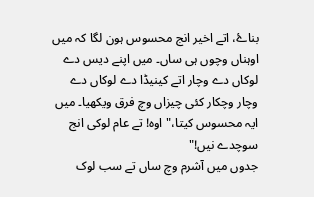بناۓ، اتے اخیر انج محسوس ہون لگا کہ میں اوہناں وچوں ہی ساں۔ میں اپنے دیس دے لوکاں دے وچار اتے کینیڈا دے لوکاں دے وچار وچکار کئی چیزاں وچ فرق ویکھیا۔ میں ایہ محسوس کیتا،"اوہ! تے عام لوکی انج سوچدے نیں!"
جدوں میں آشرم وچ ساں تے سب لوک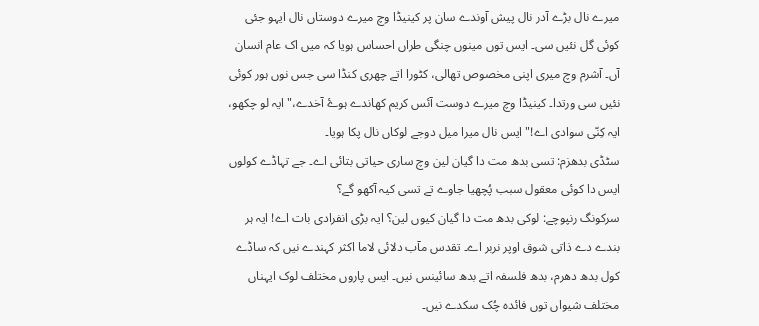میرے نال بڑے آدر نال پیش آوندے سان پر کینیڈا وچ میرے دوستاں نال ایہو جئی کوئی گل نئیں سی۔ ایس توں مینوں چنگی طراں احساس ہویا کہ میں اک عام انسان آں۔ آشرم وچ میری اپنی مخصوص تھالی، کٹورا اتے چھری کنڈا سی جس نوں ہور کوئی نئیں سی ورتدا۔ کینیڈا وچ میرے دوست آئس کریم کھاندے ہوۓ آخدے،" ایہ لو چکھو، ایہ کِنّی سوادی اے!" ایس نال میرا میل دوجے لوکاں نال پکا ہویا۔
سٹڈی بدھزم: تسی بدھ مت دا گیان لین وچ ساری حیاتی بتائی اے۔ جے تہاڈے کولوں ایس دا کوئی معقول سبب پُچھیا جاوے تے تسی کیہ آکھو گے؟
سرکونگ رنپوچے: لوکی بدھ مت دا گیان کیوں لین؟ ایہ بڑی انفرادی بات اے! ایہ ہر بندے دے ذاتی شوق اوپر نربر اے۔ تقدس مآب دلائی لاما اکثر کہندے نیں کہ ساڈے کول بدھ دھرم، بدھ فلسفہ اتے بدھ سائینس نیں۔ ایس پاروں مختلف لوک ایہناں مختلف شیواں توں فائدہ چُک سکدے نیں۔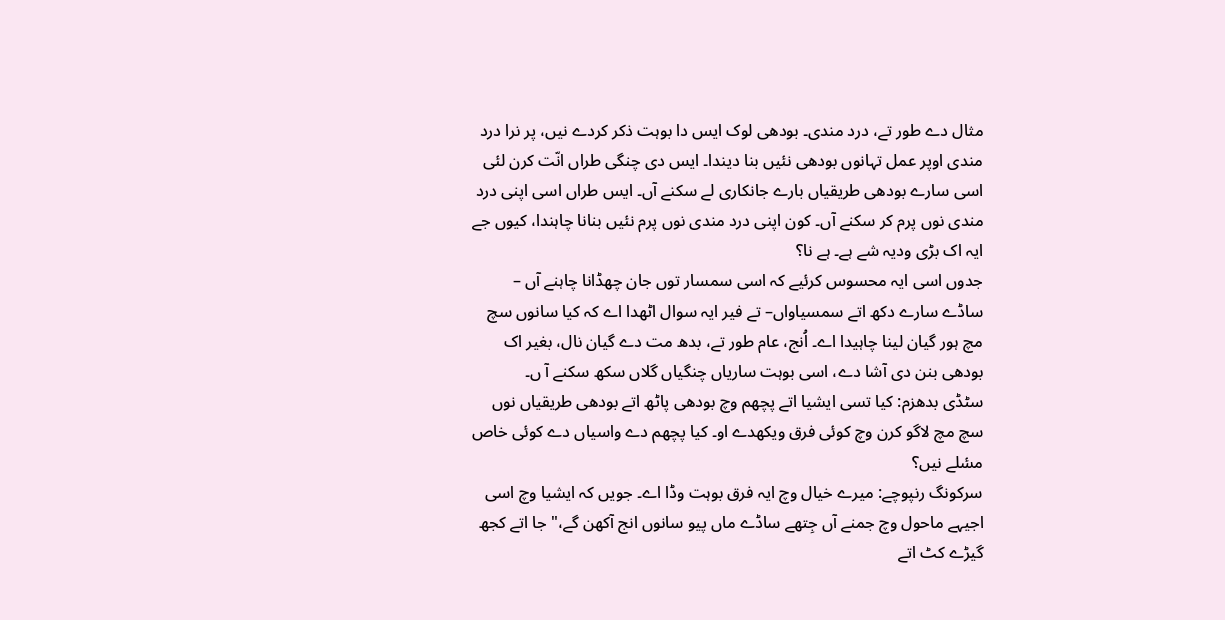مثال دے طور تے، درد مندی۔ بودھی لوک ایس دا بوہت ذکر کردے نیں، پر نرا درد مندی اوپر عمل تہانوں بودھی نئیں بنا دیندا۔ ایس دی چنگی طراں انّت کرن لئی اسی سارے بودھی طریقیاں بارے جانکاری لے سکنے آں۔ ایس طراں اسی اپنی درد مندی نوں پرم کر سکنے آں۔ کون اپنی درد مندی نوں پرم نئیں بنانا چاہندا، کیوں جے ایہ اک بڑی ودیہ شے ہے۔ ہے نا؟
جدوں اسی ایہ محسوس کرئیے کہ اسی سمسار توں جان چھڈانا چاہنے آں – ساڈے سارے دکھ اتے سمسیاواں– تے فیر ایہ سوال اٹھدا اے کہ کیا سانوں سچ مچ ہور گیان لینا چاہیدا اے۔ اُنج، عام طور تے، بدھ مت دے گیان نال، بغیر اک بودھی بنن دی آشا دے، اسی بوہت ساریاں چنگیاں گلاں سکھ سکنے آ ں۔
سٹڈی بدھزم: کیا تسی ایشیا اتے پچھم وچ بودھی پاٹھ اتے بودھی طریقیاں نوں سچ مچ لاگو کرن وچ کوئی فرق ویکھدے او۔ کیا پچھم دے واسیاں دے کوئی خاص مسٔلے نیں؟
سرکونگ رنپوچے: میرے خیال وچ ایہ فرق بوہت وڈا اے۔ جویں کہ ایشیا وچ اسی اجیہے ماحول وچ جمنے آں جِتھے ساڈے ماں پیو سانوں انج آکھن گے،" جا اتے کجھ گیڑے کٹ اتے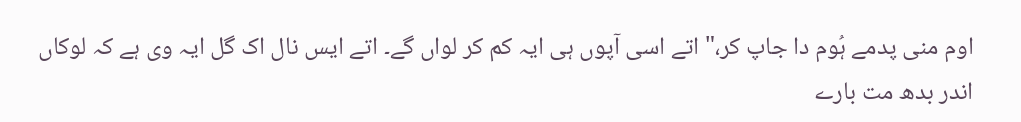اوم منی پدمے ہُوم دا جاپ کر،" اتے اسی آپوں ہی ایہ کم کر لواں گے۔ اتے ایس نال اک گل ایہ وی ہے کہ لوکاں اندر بدھ مت بارے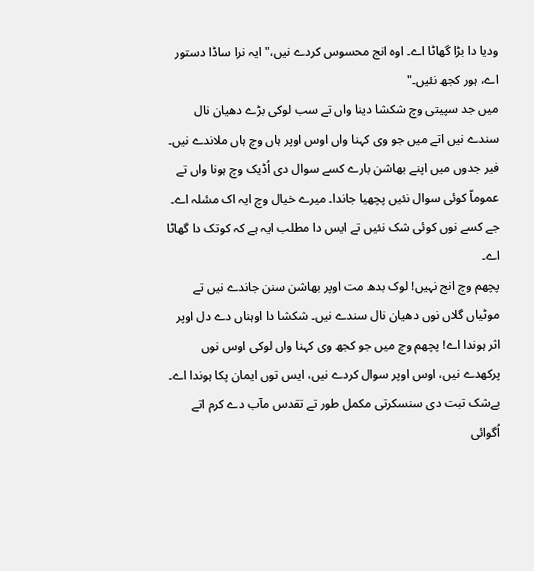ودیا دا بڑا گھاٹا اے۔ اوہ انج محسوس کردے نیں،" ایہ نرا ساڈا دستور اے، ہور کجھ نئیں۔"
میں جد سپیتی وچ شکشا دینا واں تے سب لوکی بڑے دھیان نال سندے نیں اتے میں جو وی کہنا واں اوس اوپر ہاں وچ ہاں ملاندے نیں۔ فیر جدوں میں اپنے بھاشن بارے کسے سوال دی اُڈیک وچ ہونا واں تے عموماّ کوئی سوال نئیں پچھیا جاندا۔ میرے خیال وچ ایہ اک مسٔلہ اے۔ جے کسے نوں کوئی شک نئیں تے ایس دا مطلب ایہ ہے کہ کوتک دا گھاٹا اے۔
پچھم وچ انج نہیں! لوک بدھ مت اوپر بھاشن سنن جاندے نیں تے موٹیاں گلاں نوں دھیان نال سندے نیں۔ شکشا دا اوہناں دے دل اوپر اثر ہوندا اے! پچھم وچ میں جو کجھ وی کہنا واں لوکی اوس نوں پرکھدے نیں، اوس اوپر سوال کردے نیں، ایس توں ایمان پکا ہوندا اے۔
بےشک تبت دی سنسکرتی مکمل طور تے تقدس مآب دے کرم اتے اُگوائی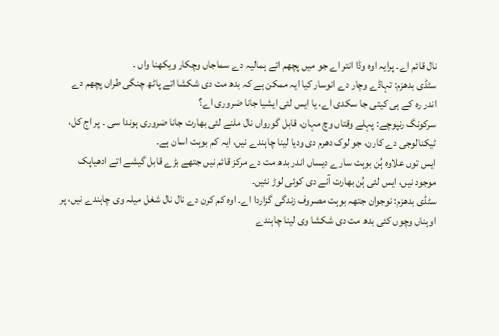نال قائم اے۔ پرایہ اوہ وڈا انتر اے جو میں پچھم اتے ہمالیہ دے سماجاں وچکار ویکھنا واں ۔
سٹڈی بدھزم: تہاڈے وچار دے انوسار کیا ایہ ممکن ہے کہ بدھ مت دی شکشا اتے پاٹھ چنگی طراں پچھم دے اندر رہ کے ہی کیتی جا سکدی اے، یا ایس لئی ایشیا جانا ضروری اے؟
سرکونگ رنپوچے: پہلے وقتاں وچ مہان، قابل گورواں نال ملنے لئی بھارت جانا ضروری ہوندا سی ۔ پر اج کل، ٹیکنالوجی دے کارن، جو لوک دھرم دی ودیا لینا چاہندے نیں، ایہ کم بوہت اسان ہے۔
ایس توں علاوہ ہُن بوہت سارے دیساں اندر بدھ مت دے مرکز قائم نیں جتھے بڑے قابل گیشے اتے ادھیاپک موجود نیں، ایس لئی ہُن بھارت آنے دی کوئی لوڑ نئیں۔
سٹڈی بدھزم: نوجوان جتھہ بوہت مصروف زندگی گزاردا اے۔ اوہ کم کرن دے نال نال شغل میلہ وی چاہندے نیں، پر اوہناں وچوں کئی بدھ مت دی شکشا وی لینا چاہندے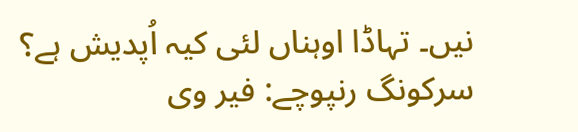نیں۔ تہاڈا اوہناں لئی کیہ اُپدیش ہے؟
سرکونگ رنپوچے: فیر وی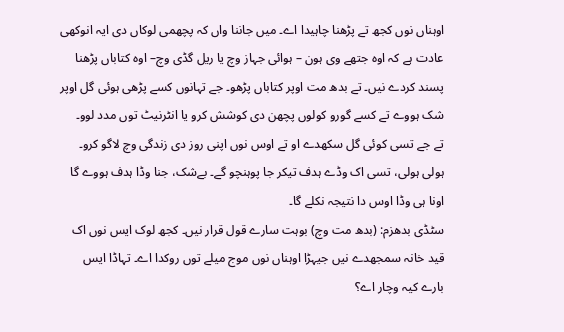اوہناں نوں کجھ تے پڑھنا چاہیدا اے۔ میں جاننا واں کہ پچھمی لوکاں دی ایہ انوکھی عادت ہے کہ اوہ جتھے وی ہون – ہوائی جہاز وچ یا ریل گڈی وچ– اوہ کتاباں پڑھنا پسند کردے نیں۔ تے بدھ مت اوپر کتاباں پڑھو۔ جے تہانوں کسے پڑھی ہوئی گل اوپر شک ہووے تے کسے گورو کولوں پچھن دی کوشش کرو یا انٹرنیٹ توں مدد لوو۔
تے جے تسی کوئی گل سکھدے او تے اوس نوں اپنی روز دی زندگی وچ لاگو کرو۔ ہولی ہولی، تسی اک وڈے ہدف تیکر جا پوہنچو گے۔ بےشک، جنا وڈا ہدف ہووے گا اونا ہی وڈا اوس دا نتیجہ نکلے گا۔
سٹڈی بدھزم: (بدھ مت وچ) بوہت سارے قول قرار نیں۔ کجھ لوک ایس نوں اک قید خانہ سمجھدے نیں جیہڑا اوہناں نوں موج میلے توں روکدا اے۔ تہاڈا ایس بارے کیہ وچار اے؟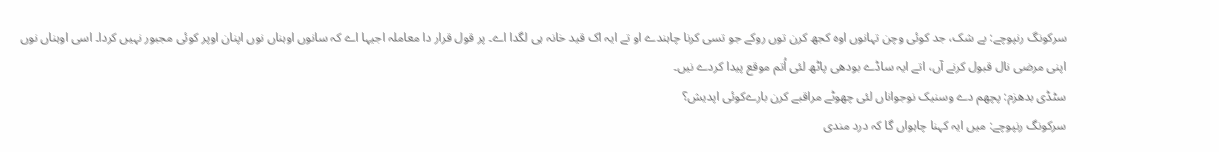سرکونگ رنپوچے: بے شک، جد کوئی وچن تہانوں اوہ کجھ کرن توں روکے جو تسی کرنا چاہندے او تے ایہ اک قید خانہ ہی لگدا اے۔ پر قول قرار دا معاملہ اجیہا اے کہ سانوں اوہناں نوں اپنان اوپر کوئی مجبور نہیں کردا۔ اسی اوہناں نوں اپنی مرضی نال قبول کرنے آں، اتے ایہ ساڈے بودھی پاٹھ لئی اُتم موقع پیدا کردے نیں۔
سٹڈی بدھزم: پچھم دے وسنیک نوجواناں لئی چھوٹے مراقبے کرن بارےکوئی اپدیش؟
سرکونگ رنپوچے: میں ایہ کہنا چاہواں گا کہ درد مندی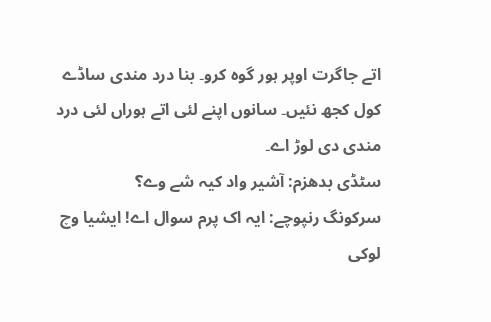اتے جاگرت اوپر ہور گوہ کرو۔ بنا درد مندی ساڈے کول کجھ نئیں۔ سانوں اپنے لئی اتے ہوراں لئی درد مندی دی لوڑ اے۔
سٹڈی بدھزم: آشیر واد کیہ شے وے؟
سرکونگ رنپوچے: ایہ اک پرم سوال اے! ایشیا وچ لوکی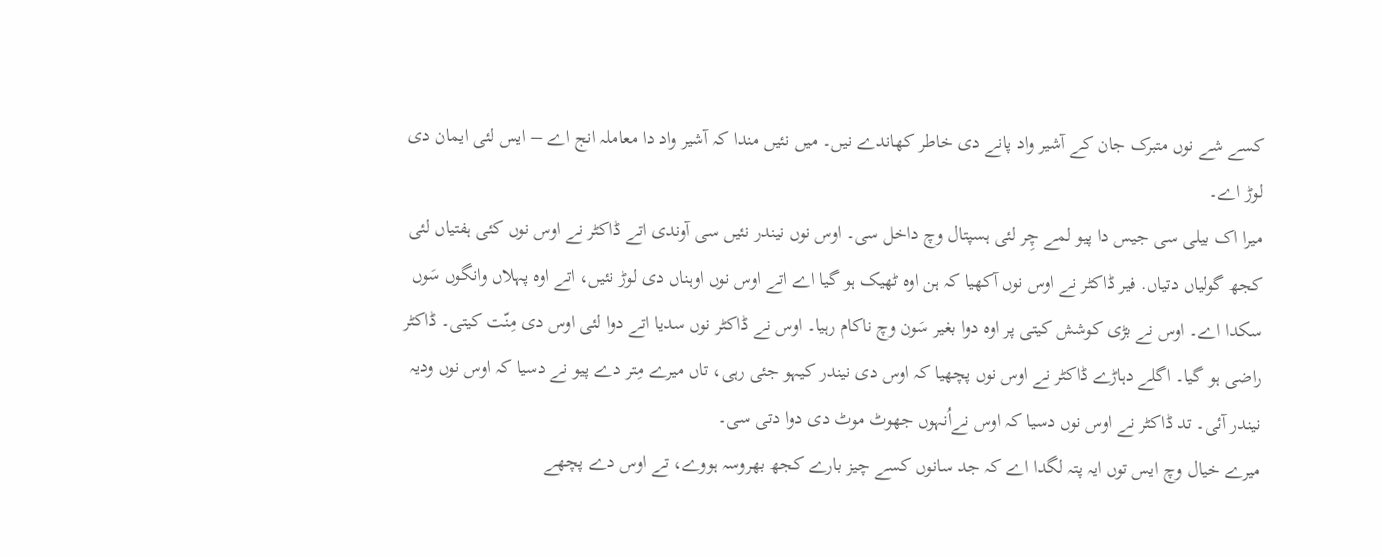کسے شے نوں متبرک جان کے آشیر واد پانے دی خاطر کھاندے نیں۔ میں نئیں مندا کہ آشیر واد دا معاملہ انج اے – ایس لئی ایمان دی لوڑ اے۔
میرا اک بیلی سی جیس دا پیو لمے چِر لئی ہسپتال وچ داخل سی۔ اوس نوں نیندر نئیں سی آوندی اتے ڈاکٹر نے اوس نوں کئی ہفتیاں لئی کجھ گولیاں دتیاں. فیر ڈاکٹر نے اوس نوں آکھیا کہ ہن اوہ ٹھیک ہو گیا اے اتے اوس نوں اوہناں دی لوڑ نئیں، اتے اوہ پہلاں وانگوں سَوں سکدا اے۔ اوس نے بڑی کوشش کیتی پر اوہ دوا بغیر سَون وچ ناکام رہیا۔ اوس نے ڈاکٹر نوں سدیا اتے دوا لئی اوس دی مِنّت کیتی۔ ڈاکٹر راضی ہو گیا۔ اگلے دہاڑے ڈاکٹر نے اوس نوں پچھیا کہ اوس دی نیندر کیہو جئی رہی، تاں میرے مِتر دے پیو نے دسیا کہ اوس نوں ودیہ نیندر آئی۔ تد ڈاکٹر نے اوس نوں دسیا کہ اوس نےاُنہوں جھوٹ موٹ دی دوا دتی سی۔
میرے خیال وچ ایس توں ایہ پتہ لگدا اے کہ جد سانوں کسے چیز بارے کجھ بھروسہ ہووے، تے اوس دے پچھے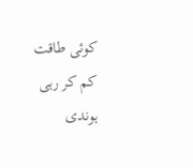کوئی طاقت کم کر رہی ہوندی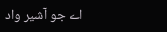اے جو آشیر واد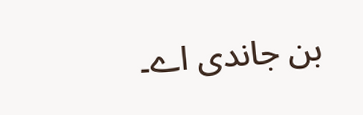بن جاندی اے۔